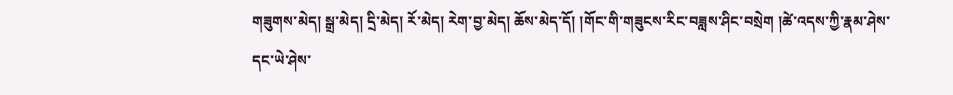གཟུགས་མེད། སྒྲ་མེད། དྲི་མེད། རོ་མེད། རེག་བྱ་མེད། ཆོས་མེད་དོ། །གོང་གི་གཟུངས་རིང་བཟླས་ཤིང་བསྲེག །ཚེ་འདས་ཀྱི་རྣམ་ཤེས་དང་ཡེ་ཤེས་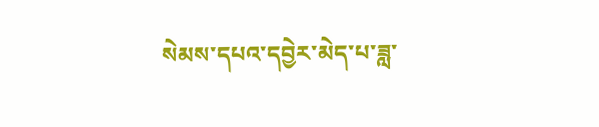སེམས་དཔའ་དབྱེར་མེད་པ་ཟླ་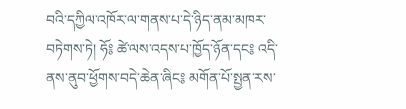བའི་དཀྱིལ་འཁོར་ལ་གནས་པ་དེ་ཉིད་ནམ་མཁར་བཏེགས་ཏེ། ཧོ༔ ཚེ་ལས་འདས་པ་ཁྱོད་ཉོན་དང༔ འདི་ནས་ནུབ་ཕྱོགས་བདེ་ཆེན་ཞིང༔ མགོན་པོ་སྤྱན་རས་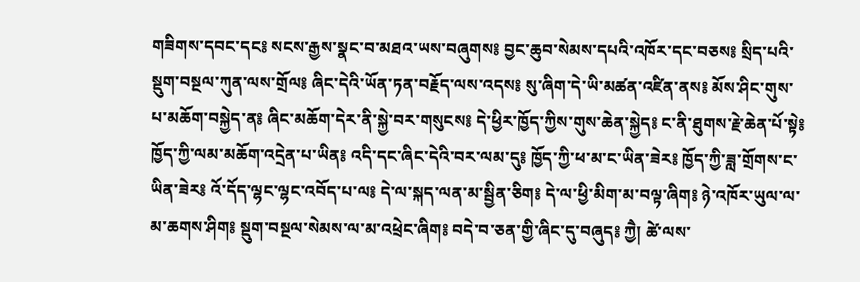གཟིགས་དབང་དང༔ སངས་རྒྱས་སྣང་བ་མཐའ་ཡས་བཞུགས༔ བྱང་ཆུབ་སེམས་དཔའི་འཁོར་དང་བཅས༔ སྲིད་པའི་སྡུག་བསྔལ་ཀུན་ལས་གྲོལ༔ ཞིང་དེའི་ཡོན་ཏན་བརྗོད་ལས་འདས༔ སུ་ཞིག་དེ་ཡི་མཚན་འཛིན་ནས༔ མོས་ཤིང་གུས་པ་མཆོག་བསྐྱེད་ན༔ ཞིང་མཆོག་དེར་ནི་སྐྱེ་བར་གསུངས༔ དེ་ཕྱིར་ཁྱོད་ཀྱིས་གུས་ཆེན་སྐྱེད༔ ང་ནི་ཐུགས་རྗེ་ཆེན་པོ་སྟེ༔ ཁྱོད་ཀྱི་ལམ་མཆོག་འདྲེན་པ་ཡིན༔ འདི་དང་ཞིང་དེའི་བར་ལམ་དུ༔ ཁྱོད་ཀྱི་ཕ་མ་ང་ཡིན་ཟེར༔ ཁྱོད་ཀྱི་ཟླ་གྲོགས་ང་ཡིན་ཟེར༔ འོ་དོད་ལྷང་ལྷང་འབོད་པ་ལ༔ དེ་ལ་སྐད་ལན་མ་སྦྱིན་ཅིག༔ དེ་ལ་ཕྱི་མིག་མ་བལྟ་ཞིག༔ ཉེ་འཁོར་ཡུལ་ལ་མ་ཆགས་ཤིག༔ སྡུག་བསྔལ་སེམས་ལ་མ་འཕྲེང་ཞིག༔ བདེ་བ་ཅན་གྱི་ཞིང་དུ་བཞུད༔ ཀྱཻ། ཚེ་ལས་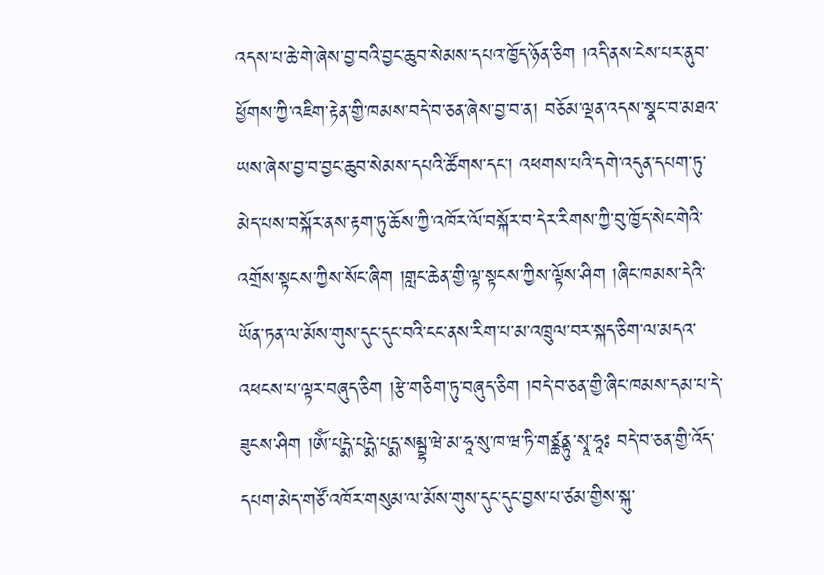འདས་པ་ཆེ་གེ་ཞེས་བྱ་བའི་བྱང་ཆུབ་སེམས་དཔའ་ཁྱོད་ཉོན་ཅིག །འདི་ནས་ངེས་པར་ནུབ་ཕྱོགས་ཀྱི་འཇིག་རྟེན་གྱི་ཁམས་བདེ་བ་ཅན་ཞེས་བྱ་བ་ན། བཅོམ་ལྡན་འདས་སྣང་བ་མཐའ་ཡས་ཞེས་བྱ་བ་བྱང་ཆུབ་སེམས་དཔའི་ཚོགས་དང་། འཕགས་པའི་དགེ་འདུན་དཔག་ཏུ་མེད་པས་བསྐོར་ནས་རྟག་ཏུ་ཆོས་ཀྱི་འཁོར་ལོ་བསྐོར་བ་དེར་རིགས་ཀྱི་བུ་ཁྱོད་སེང་གེའི་འགྲོས་སྟངས་ཀྱིས་སོང་ཞིག །གླང་ཆེན་གྱི་ལྟ་སྟངས་ཀྱིས་ལྟོས་ཤིག །ཞིང་ཁམས་དེའི་ཡོན་ཏན་ལ་མོས་གུས་དུང་དུང་བའི་ངང་ནས་རིག་པ་མ་འཁྲུལ་བར་སྐད་ཅིག་ལ་མདའ་འཕངས་པ་ལྟར་བཞུད་ཅིག །རྩེ་གཅིག་ཏུ་བཞུད་ཅིག །བདེ་བ་ཅན་གྱི་ཞིང་ཁམས་དམ་པ་དེ་ཟུངས་ཤིག །ཨོཾ་པདྨེ་པདྨེ་པདྨ་སམྦྷ་ཝེ་མ་ཧཱ་སུ་ཁ་ཝ་ཏི་གཙྪནྟུ་སྭཱ་ཧཱཿ བདེ་བ་ཅན་གྱི་འོད་དཔག་མེད་གཙོ་འཁོར་གསུམ་ལ་མོས་གུས་དུང་དུང་བྱས་པ་ཙམ་གྱིས་སྐུ་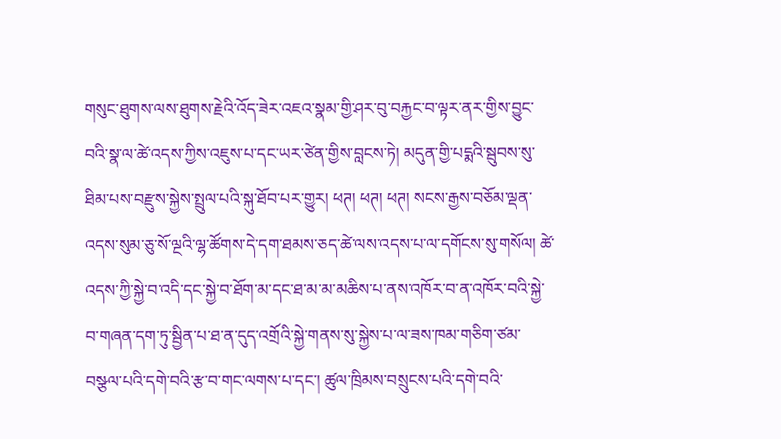གསུང་ཐུགས་ལས་ཐུགས་རྗེའི་འོད་ཟེར་འཇའ་སྣམ་གྱི་ཤར་བུ་བརྐྱང་བ་ལྟར་ནར་གྱིས་བྱུང་བའི་སྣ་ལ་ཚེ་འདས་ཀྱིས་འཇུས་པ་དང་ཡར་ཙེན་གྱིས་བླངས་ཏེ། མདུན་གྱི་པདྨའི་སྦུབས་སུ་ཐིམ་པས་བརྫུས་སྐྱེས་སྤྲུལ་པའི་སྐུ་ཐོབ་པར་གྱུར། ཕཊ། ཕཊ། ཕཊ། སངས་རྒྱས་བཅོམ་ལྡན་འདས་སུམ་ཅུ་སོ་ལྔའི་ལྷ་ཚོགས་དེ་དག་ཐམས་ཅད་ཚེ་ལས་འདས་པ་ལ་དགོངས་སུ་གསོལ། ཚེ་འདས་ཀྱི་སྐྱེ་བ་འདི་དང་སྐྱེ་བ་ཐོག་མ་དང་ཐ་མ་མ་མཆིས་པ་ནས་འཁོར་བ་ན་འཁོར་བའི་སྐྱེ་བ་གཞན་དག་ཏུ་སྦྱིན་པ་ཐ་ན་དུད་འགྲོའི་སྐྱེ་གནས་སུ་སྐྱེས་པ་ལ་ཟས་ཁམ་གཅིག་ཙམ་བསྩལ་པའི་དགེ་བའི་རྩ་བ་གང་ལགས་པ་དང་། ཚུལ་ཁྲིམས་བསྲུངས་པའི་དགེ་བའི་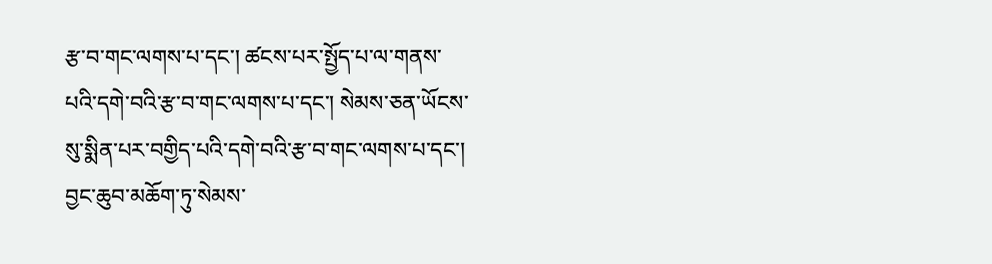རྩ་བ་གང་ལགས་པ་དང་། ཚངས་པར་སྤྱོད་པ་ལ་གནས་པའི་དགེ་བའི་རྩ་བ་གང་ལགས་པ་དང་། སེམས་ཅན་ཡོངས་སུ་སྨིན་པར་བགྱིད་པའི་དགེ་བའི་རྩ་བ་གང་ལགས་པ་དང་། བྱང་ཆུབ་མཆོག་ཏུ་སེམས་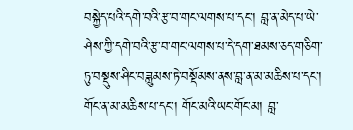བསྐྱེད་པའི་དགེ་བའི་རྩ་བ་གང་ལགས་པ་དང་། བླ་ན་མེད་པ་ཡེ་ཤེས་ཀྱི་དགེ་བའི་རྩ་བ་གང་ལགས་པ་དེ་དག་ཐམས་ཅད་གཅིག་ཏུ་བསྡུས་ཤིང་བཟླུམས་ཏེ་བསྡོམས་ནས་བླ་ན་མ་མཆིས་པ་དང་། གོང་ན་མ་མཆིས་པ་དང་། གོང་མའི་ཡང་གོང་མ། བླ་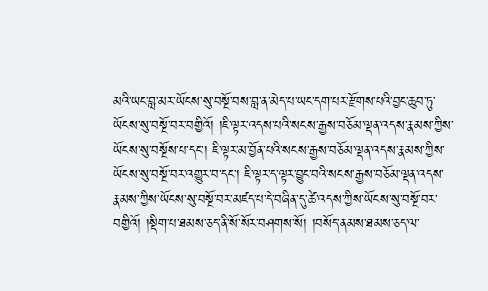མའི་ཡང་བླ་མར་ཡོངས་སུ་བསྔོ་བས་བླ་ན་མེད་པ་ཡང་དག་པར་རྫོགས་པའི་བྱང་ཆུབ་ཏུ་ཡོངས་སུ་བསྔོ་བར་བགྱིའོ། །ཇི་ལྟར་འདས་པའི་སངས་རྒྱས་བཅོམ་ལྡན་འདས་རྣམས་ཀྱིས་ཡོངས་སུ་བསྔོས་པ་དང་། ཇི་ལྟར་མ་བྱོན་པའི་སངས་རྒྱས་བཅོམ་ལྡན་འདས་རྣམས་ཀྱིས་ཡོངས་སུ་བསྔོ་བར་འགྱུར་བ་དང་། ཇི་ལྟར་ད་ལྟར་བྱུང་བའི་སངས་རྒྱས་བཅོམ་ལྡན་འདས་རྣམས་ཀྱིས་ཡོངས་སུ་བསྔོ་བར་མཛད་པ་དེ་བཞིན་དུ་ཚེ་འདས་ཀྱིས་ཡོངས་སུ་བསྔོ་བར་བགྱིའོ། །སྡིག་པ་ཐམས་ཅད་ནི་སོ་སོར་བཤགས་སོ། །བསོད་ནམས་ཐམས་ཅད་ལ་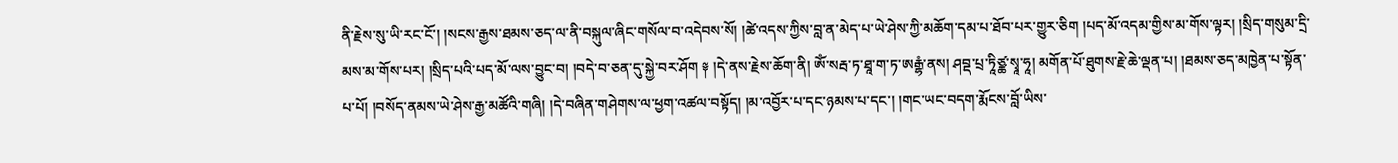ནི་རྗེས་སུ་ཡི་རང་ངོ་། །སངས་རྒྱས་ཐམས་ཅད་ལ་ནི་བསྐུལ་ཞིང་གསོལ་བ་འདེབས་སོ། །ཚེ་འདས་ཀྱིས་བླ་ན་མེད་པ་ཡེ་ཤེས་ཀྱི་མཆོག་དམ་པ་ཐོབ་པར་གྱུར་ཅིག །པད་མོ་འདམ་གྱིས་མ་གོས་ལྟར། །སྲིད་གསུམ་དྲི་མས་མ་གོས་པར། །སྲིད་པའི་པད་མོ་ལས་བྱུང་བ། །བདེ་བ་ཅན་དུ་སྐྱེ་བར་ཤོག ༈ །དེ་ནས་རྗེས་ཆོག་ནི། ཨོཾ་སརྦ་ཏ་ཐཱ་ག་ཏ་ཨརྒྷཾ་ནས། ཤབྡ་པྲ་ཏཱིཙྪ་སྭཱ་ཧཱ། མགོན་པོ་ཐུགས་རྗེ་ཆེ་ལྡན་པ། །ཐམས་ཅད་མཁྱེན་པ་སྟོན་པ་པོ། །བསོད་ནམས་ཡེ་ཤེས་རྒྱ་མཚོའི་གཞི། །དེ་བཞིན་གཤེགས་ལ་ཕྱག་འཚལ་བསྟོད། །མ་འབྱོར་པ་དང་ཉམས་པ་དང་། །གང་ཡང་བདག་རྨོངས་བློ་ཡིས་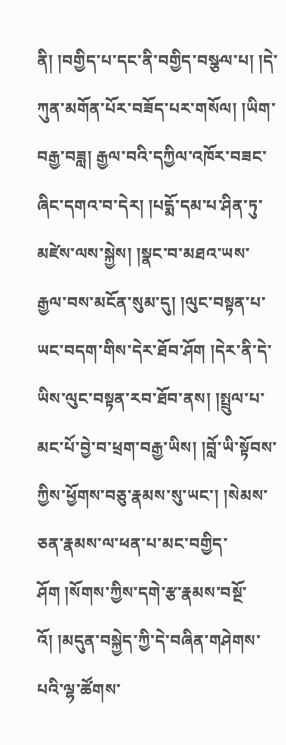ནི། །བགྱིད་པ་དང་ནི་བགྱིད་བསྩལ་པ། །དེ་ཀུན་མགོན་པོར་བཟོད་པར་གསོལ། །ཡིག་བརྒྱ་བཟླ། རྒྱལ་བའི་དཀྱིལ་འཁོར་བཟང་ཞིང་དགའ་བ་དེར། །པདྨོ་དམ་པ་ཤིན་ཏུ་མཛེས་ལས་སྐྱེས། །སྣང་བ་མཐའ་ཡས་རྒྱལ་བས་མངོན་སུམ་དུ། །ལུང་བསྟན་པ་ཡང་བདག་གིས་དེར་ཐོབ་ཤོག །དེར་ནི་དེ་ཡིས་ལུང་བསྟན་རབ་ཐོབ་ནས། །སྤྲུལ་པ་མང་པོ་བྱེ་བ་ཕྲག་བརྒྱ་ཡིས། །བློ་ཡི་སྟོབས་ཀྱིས་ཕྱོགས་བཅུ་རྣམས་སུ་ཡང་། །སེམས་ཅན་རྣམས་ལ་ཕན་པ་མང་བགྱིད་ཤོག །སོགས་ཀྱིས་དགེ་རྩ་རྣམས་བསྔོ་འོ། །མདུན་བསྐྱེད་ཀྱི་དེ་བཞིན་གཤེགས་པའི་ལྷ་ཚོགས་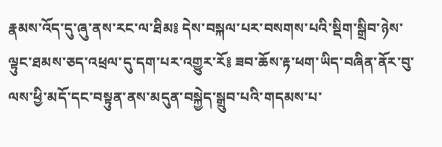རྣམས་འོད་དུ་ཞུ་ནས་རང་ལ་ཐིམ༔ དེས་བསྐལ་པར་བསགས་པའི་སྡིག་སྒྲིབ་ཉེས་ལྟུང་ཐམས་ཅད་འཕྲལ་དུ་དག་པར་འགྱུར་རོ༔ ཟབ་ཆོས་རྟ་ཕག་ཡིད་བཞིན་ནོར་བུ་ལས་ཕྱི་མདོ་དང་བསྟུན་ནས་མདུན་བསྐྱེད་སྒྲུབ་པའི་གདམས་པ་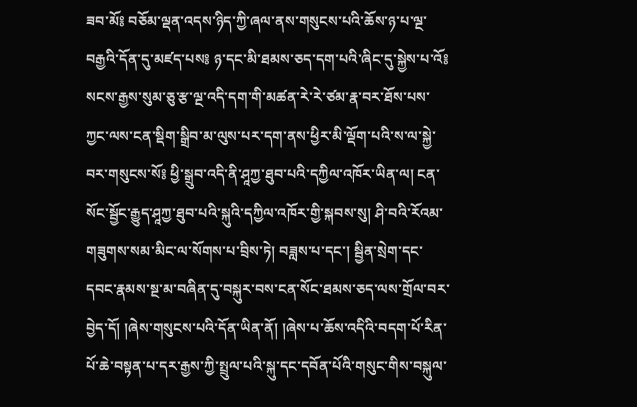ཟབ་མོ༔ བཅོམ་ལྡན་འདས་ཉིད་ཀྱི་ཞལ་ནས་གསུངས་པའི་ཆོས་ཉ་པ་ལྔ་བརྒྱའི་དོན་དུ་མཛད་པས༔ ཉ་དང་མི་ཐམས་ཅད་དག་པའི་ཞིང་དུ་སྐྱེས་པ་འོ༔ སངས་རྒྱས་སུམ་ཅུ་རྩ་ལྔ་འདི་དག་གི་མཚན་རེ་རེ་ཙམ་རྣ་བར་ཐོས་པས་ཀྱང་ལས་ངན་སྡིག་སྒྲིབ་མ་ལུས་པར་དག་ནས་ཕྱིར་མི་ལྡོག་པའི་ས་ལ་སྐྱེ་བར་གསུངས་སོ༔ ཕྱི་སྒྲུབ་འདི་ནི་ཤཱཀྱ་ཐུབ་པའི་དཀྱིལ་འཁོར་ཡིན་ལ། ངན་སོང་སྦྱོང་རྒྱུད་ཤཱཀྱ་ཐུབ་པའི་སྐུའི་དཀྱིལ་འཁོར་གྱི་སྐབས་སུ། ཤི་བའི་རོའམ་གཟུགས་སམ་མིང་ལ་སོགས་པ་བྲིས་ཏེ། བཟླས་པ་དང་། སྦྱིན་སྲེག་དང་དབང་རྣམས་སྔ་མ་བཞིན་དུ་བསྐུར་བས་ངན་སོང་ཐམས་ཅད་ལས་གྲོལ་བར་བྱེད་དོ། །ཞེས་གསུངས་པའི་དོན་ཡིན་ནོ། །ཞེས་པ་ཆོས་འདིའི་བདག་པོ་རིན་པོ་ཆེ་བསྟན་པ་དར་རྒྱས་ཀྱི་སྤྲུལ་པའི་སྐུ་དང་དབོན་པོའི་གསུང་གིས་བསྐུལ་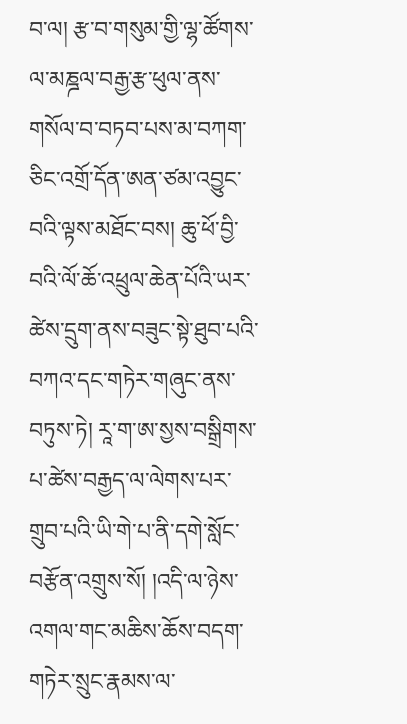བ་ལ། རྩ་བ་གསུམ་གྱི་ལྷ་ཚོགས་ལ་མཎྜལ་བརྒྱ་རྩ་ཕུལ་ནས་གསོལ་བ་བཏབ་པས་མ་བཀག་ཅིང་འགྲོ་དོན་ཨན་ཙམ་འབྱུང་བའི་ལྟས་མཐོང་བས། ཆུ་ཕོ་བྱི་བའི་ལོ་ཆོ་འཕྲུལ་ཆེན་པོའི་ཡར་ཚེས་དྲུག་ནས་བཟུང་སྟེ་ཐུབ་པའི་བཀའ་དང་གཏེར་གཞུང་ནས་བཏུས་ཏེ། རཱ་ག་ཨ་སྱས་བསྒྲིགས་པ་ཚེས་བརྒྱད་ལ་ལེགས་པར་གྲུབ་པའི་ཡི་གེ་པ་ནི་དགེ་སློང་བརྩོན་འགྲུས་སོ། །འདི་ལ་ཉེས་འགལ་གང་མཆིས་ཆོས་བདག་གཏེར་སྲུང་རྣམས་ལ་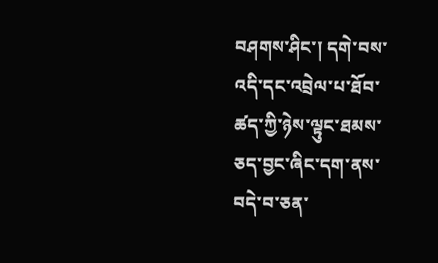བཤགས་ཤིང་། དགེ་བས་འདི་དང་འབྲེལ་པ་ཐོབ་ཚད་ཀྱི་ཉེས་ལྟུང་ཐམས་ཅད་བྱང་ཞིང་དག་ནས་བདེ་བ་ཅན་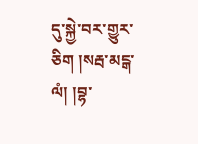དུ་སྐྱེ་བར་གྱུར་ཅིག །སརྦ་མངྒ་ལཾ། །བྷ་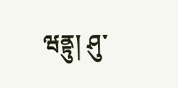ཝནྟུ། ཤུ་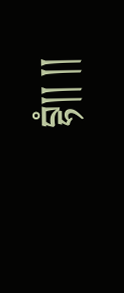བྷཾ།། །།